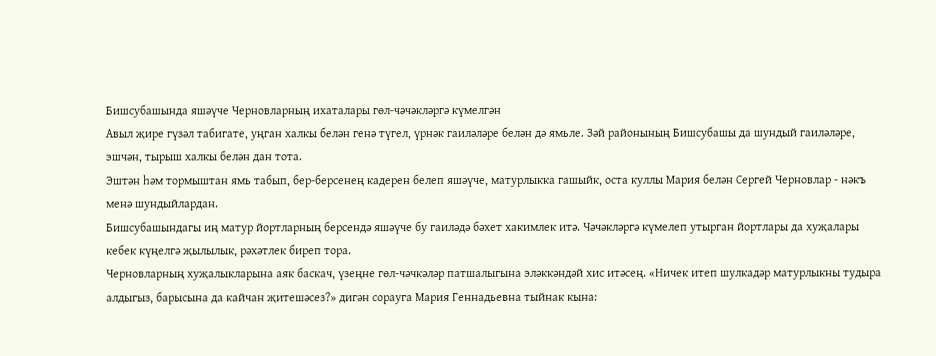Бишсубашында яшәүче Черновларның ихаталары гөл-чәчәкләргә күмелгән
Авыл җире гүзәл табигате, уңган халкы белән генә түгел, үрнәк гаиләләре белән дә ямьле. Зәй районының Бишсубашы да шундый гаиләләре, эшчән, тырыш халкы белән дан тота.
Эштән һәм тормыштан ямь табып, бер-берсенең кадерен белеп яшәүче, матурлыкка гашыйк, оста куллы Мария белән Сергей Черновлар - нәкъ менә шундыйлардан.
Бишсубашындагы иң матур йортларның берсендә яшәүче бу гаиләдә бәхет хакимлек итә. Чәчәкләргә күмелеп утырган йортлары да хуҗалары кебек күңелгә җылылык, рәхәтлек биреп тора.
Черновларның хуҗалыкларына аяк баскач, үзеңне гөл-чәчкәләр патшалыгына эләккәндәй хис итәсең. «Ничек итеп шулкадәр матурлыкны тудыра алдыгыз, барысына да кайчан җитешәсез?» дигән сорауга Мария Геннадьевна тыйнак кына: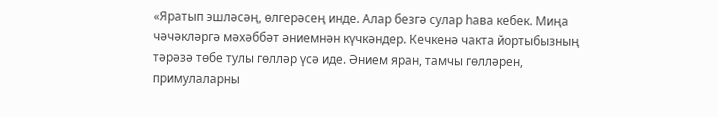«Яратып эшләсәң, өлгерәсең инде. Алар безгә сулар һава кебек. Миңа чәчәкләргә мәхәббәт әниемнән күчкәндер. Кечкенә чакта йортыбызның тәрәзә төбе тулы гөлләр үсә иде. Әнием яран, тамчы гөлләрен, примулаларны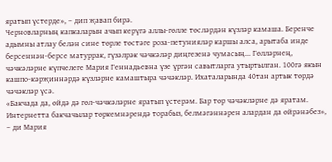яратып үстерде», – дип җавап бирә.
Черновларның капкаларын ачып керүгә аллы-гөлле төсләрдән күзләр камаша. Беренче адымны атлау белән сине төрле төстәге роза-петунияләр каршы алса, арытаба инде берсеннән-берсе матуррак, гүзәлрәк чәчкәләр диңгезенә чумасың... Гөлләрнең, чәчкәләрне күпчелеге Мария Геннадьевна үзе үргән савытларга утыртылган. 100гә якын кашпо-кәрҗиннәрдә күзләрне камаштыра чәчәкләр. Ихаталарында 40тан артык төрдә чәчәкләр үсә.
«Бакчада да, өйдә дә гөл-чәчкәләрне яратып үстерәм. Бар төр чәчәкләрне дә яратам. Интернетта бакчачылар төркемнәрендә торабыз, белмәгәннәрен алардан да өйрәнәбез», – ди Мария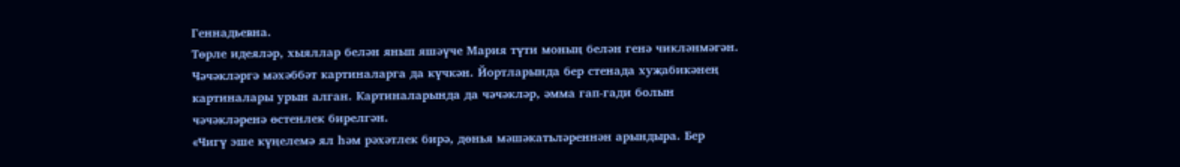Геннадьевна.
Төрле идеяләр, хыяллар белән янып яшәүче Мария түти моның белән генә чикләнмәгән. Чәчәкләргә мәхәббәт картиналарга да күчкән. Йортларында бер стенада хуҗабикәнең картиналары урын алган. Картиналарында да чәчәкләр, әмма гап-гади болын чәчәкләренә өстенлек бирелгән.
«Чигү эше күңелемә ял һәм рәхәтлек бирә, дөнья мәшәкатьләреннән арындыра. Бер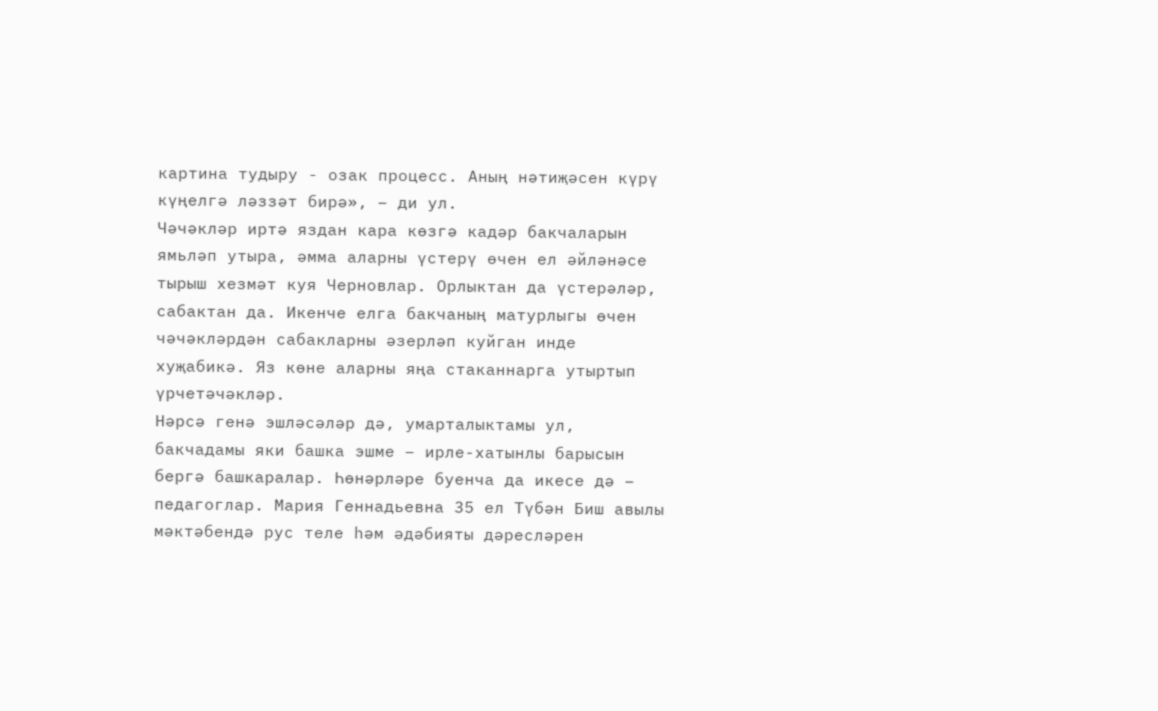картина тудыру - озак процесс. Аның нәтиҗәсен күрү күңелгә ләззәт бирә», – ди ул.
Чәчәкләр иртә яздан кара көзгә кадәр бакчаларын ямьләп утыра, әмма аларны үстерү өчен ел әйләнәсе тырыш хезмәт куя Черновлар. Орлыктан да үстерәләр, сабактан да. Икенче елга бакчаның матурлыгы өчен чәчәкләрдән сабакларны әзерләп куйган инде хуҗабикә. Яз көне аларны яңа стаканнарга утыртып үрчетәчәкләр.
Нәрсә генә эшләсәләр дә, умарталыктамы ул, бакчадамы яки башка эшме – ирле-хатынлы барысын бергә башкаралар. Һөнәрләре буенча да икесе дә – педагоглар. Мария Геннадьевна 35 ел Түбән Биш авылы мәктәбендә рус теле һәм әдәбияты дәресләрен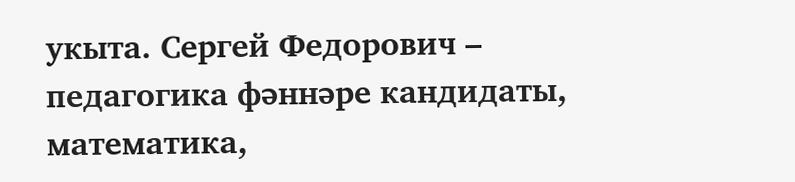укыта. Сергей Федорович – педагогика фәннәре кандидаты, математика,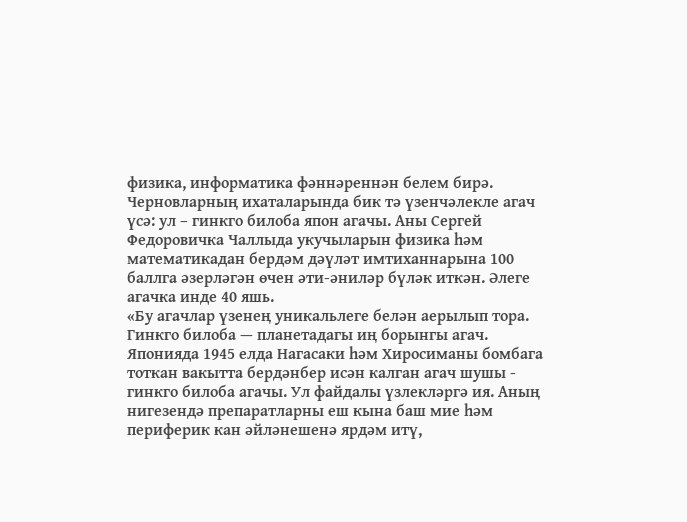физика, информатика фәннәреннән белем бирә.
Черновларның ихаталарында бик тә үзенчәлекле агач үсә: ул – гинкго билоба япон агачы. Аны Сергей Федоровичка Чаллыда укучыларын физика һәм математикадан бердәм дәүләт имтиханнарына 100 баллга әзерләгән өчен әти-әниләр бүләк иткән. Әлеге агачка инде 40 яшь.
«Бу агачлар үзенең уникальлеге белән аерылып тора. Гинкго билоба — планетадагы иң борынгы агач. Японияда 1945 елда Нагасаки һәм Хиросиманы бомбага тоткан вакытта бердәнбер исән калган агач шушы - гинкго билоба агачы. Ул файдалы үзлекләргә ия. Аның нигезендә препаратларны еш кына баш мие һәм периферик кан әйләнешенә ярдәм итү,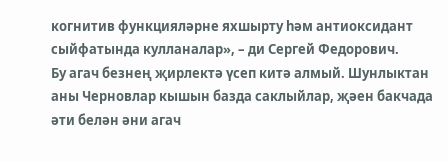когнитив функцияләрне яхшырту һәм антиоксидант сыйфатында кулланалар», – ди Сергей Федорович.
Бу агач безнең җирлектә үсеп китә алмый. Шунлыктан аны Черновлар кышын базда саклыйлар, җәен бакчада әти белән әни агач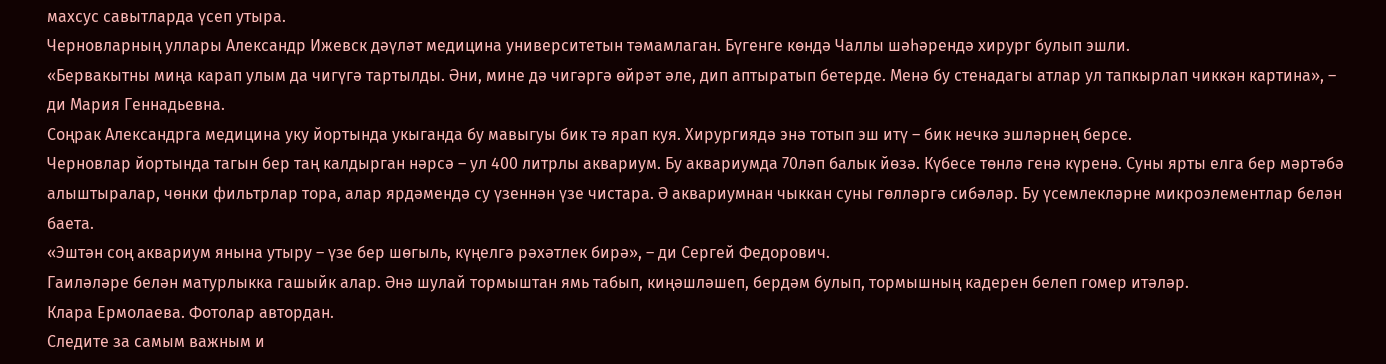махсус савытларда үсеп утыра.
Черновларның уллары Александр Ижевск дәүләт медицина университетын тәмамлаган. Бүгенге көндә Чаллы шәһәрендә хирург булып эшли.
«Бервакытны миңа карап улым да чигүгә тартылды. Әни, мине дә чигәргә өйрәт әле, дип аптыратып бетерде. Менә бу стенадагы атлар ул тапкырлап чиккән картина», – ди Мария Геннадьевна.
Соңрак Александрга медицина уку йортында укыганда бу мавыгуы бик тә ярап куя. Хирургиядә энә тотып эш итү – бик нечкә эшләрнең берсе.
Черновлар йортында тагын бер таң калдырган нәрсә – ул 400 литрлы аквариум. Бу аквариумда 70ләп балык йөзә. Күбесе төнлә генә күренә. Суны ярты елга бер мәртәбә алыштыралар, чөнки фильтрлар тора, алар ярдәмендә су үзеннән үзе чистара. Ә аквариумнан чыккан суны гөлләргә сибәләр. Бу үсемлекләрне микроэлементлар белән баета.
«Эштән соң аквариум янына утыру – үзе бер шөгыль, күңелгә рәхәтлек бирә», – ди Сергей Федорович.
Гаиләләре белән матурлыкка гашыйк алар. Әнә шулай тормыштан ямь табып, киңәшләшеп, бердәм булып, тормышның кадерен белеп гомер итәләр.
Клара Ермолаева. Фотолар автордан.
Следите за самым важным и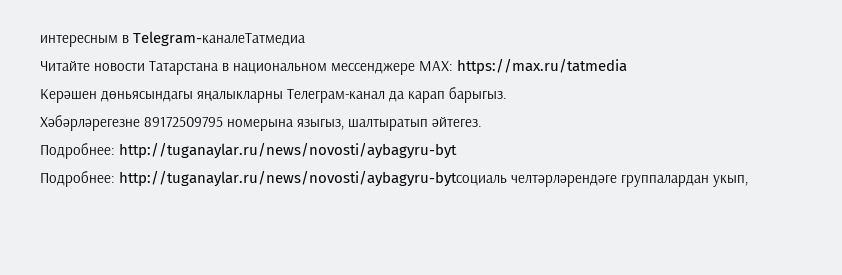интересным в Telegram-каналеТатмедиа
Читайте новости Татарстана в национальном мессенджере MАХ: https://max.ru/tatmedia
Керәшен дөньясындагы яңалыкларны Телеграм-канал да карап барыгыз.
Хәбәрләрегезне 89172509795 номерына языгыз, шалтыратып әйтегез.
Подробнее: http://tuganaylar.ru/news/novosti/aybagyru-byt
Подробнее: http://tuganaylar.ru/news/novosti/aybagyru-bytсоциаль челтәрләрендәге группалардан укып,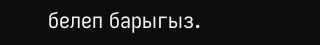белеп барыгыз.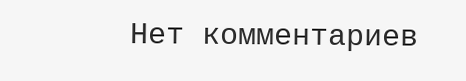Нет комментариев